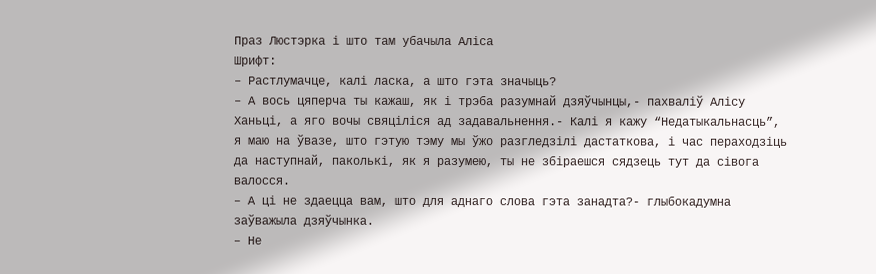Праз Люстэрка і што там убачыла Аліса
Шрифт:
– Растлумачце, калі ласка, а што гэта значыць?
– А вось цяперча ты кажаш, як і трэба разумнай дзяўчынцы,- пахваліў Алісу Ханьці, а яго вочы свяціліся ад задавальнення.- Калі я кажу “Недатыкальнасць”, я маю на ўвазе, што гэтую тэму мы ўжо разгледзілі дастаткова, і час пераходзіць да наступнай, паколькі, як я разумею, ты не збіраешся сядзець тут да сівога валосся.
– А ці не здаецца вам, што для аднаго слова гэта занадта?- глыбокадумна заўважыла дзяўчынка.
– Не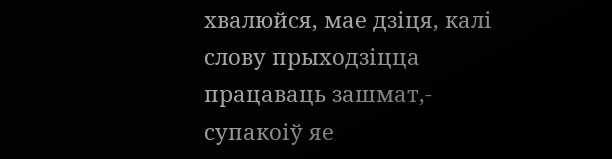хвалюйся, мае дзіця, калі слову прыходзіцца працаваць зашмат,- супакоіў яе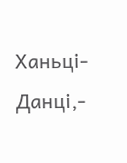Ханьці-Данці,-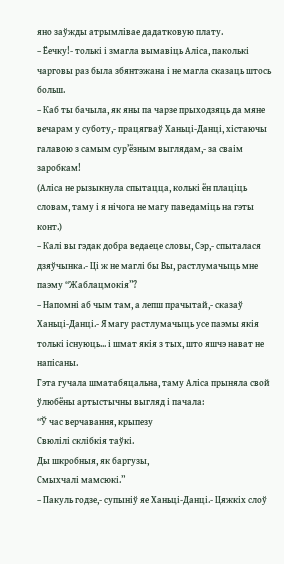яно заўжды атрымлівае дадатковую плату.
– Ёечку!- толькі і змагла вымавіць Аліса, паколькі чарговы раз была збянтэжана і не магла сказаць штось больш.
– Каб ты бачыла, як яны па чарзе прыходзяць да мяне вечарам у суботу,- працягваў Ханьці-Данці, хістаючы галавою з самым сур’ёзным выглядам,- за сваім заробкам!
(Аліса не рызыкнула спытацца, колькі ён плаціць словам, таму і я нічога не магу паведаміць на гэты конт.)
– Калі вы гэдак добра ведаеце словы, Сэр,- спыталася дзяўчынка.- Ці ж не маглі бы Вы, растлумачыць мне паэму “Жаблацмокія”?
– Напомні аб чым там, а лепш прачытай,- сказаў Ханьці-Данці.- Я магу растлумачыць усе паэмы якія толькі існуюць... і шмат якія з тых, што яшчэ нават не напісаны.
Гэта гучала шматабяцальна, таму Аліса прыняла свой ўлюбёны артыстычны выгляд і пачала:
“Ў час верчавання, крыпезу
Свюлiлi склiбкiя таўкi.
Ды шкробныя, як баргузы,
Смыхчалi мамсюкi.”
– Пакуль годзе,- супыніў яе Ханьці-Данці.- Цяжкіх слоў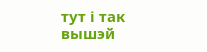тут і так вышэй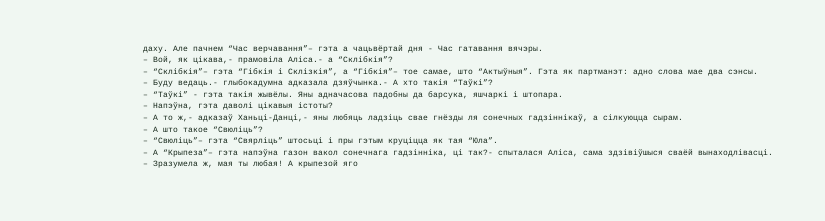даху. Але пачнем “Час верчавання”– гэта а чацьвёртай дня - Час гатавання вячэры.
– Вой, як цікава,- прамовіла Аліса.- а “Склібкія”?
– “Склібкія”– гэта “Гібкія і Склізкія”, а “Гібкія”– тое самае, што “Актыўныя”. Гэта як партманэт: адно слова мае два сэнсы.
– Буду ведаць.- глыбокадумна адказала дзяўчынка.- А хто такія “Таўкі”?
– “Таўкі” - гэта такія жывёлы. Яны адначасова падобны да барсука, яшчаркі і штопара.
– Напэўна, гэта даволі цікавыя істоты?
– А то ж,- адказаў Ханьці-Данці,- яны любяць ладзіць свае гнёзды ля сонечных гадзіннікаў, а сілкуюцца сырам.
– А што такое “Свюліць”?
– “Свюліць”– гэта “Свярліць” штосьці і пры гэтым круціцца як тая “Юла”.
– А “Крыпеза”– гэта напэўна газон вакол сонечнага гадзінніка, ці так?- спыталася Аліса, сама здзівіўшыся сваёй вынаходлівасці.
– Зразумела ж, мая ты любая! А крыпезой яго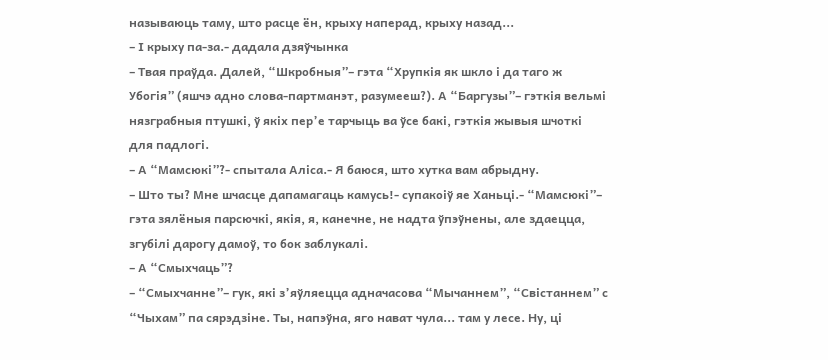называюць таму, што расце ён, крыху наперад, крыху назад...
– І крыху па-за.- дадала дзяўчынка
– Твая праўда. Далей, “Шкробныя”– гэта “Хрупкія як шкло і да таго ж Убогія” (яшчэ адно слова-партманэт, разумееш?). А “Баргузы”– гэткія вельмі нязграбныя птушкі, ў якіх пер’е тарчыць ва ўсе бакі, гэткія жывыя шчоткі для падлогі.
– А “Мамсюкі”?- спытала Аліса.- Я баюся, што хутка вам абрыдну.
– Што ты? Мне шчасце дапамагаць камусь!- супакоіў яе Ханьці.- “Мамсюкі”– гэта зялёныя парсючкі, якія, я, канечне, не надта ўпэўнены, але здаецца, згубілі дарогу дамоў, то бок заблукалі.
– А “Смыхчаць”?
– “Смыхчанне”– гук, які з’яўляецца адначасова “Мычаннем”, “Свістаннем” с “Чыхам” па сярэдзіне. Ты, напэўна, яго нават чула... там у лесе. Ну, ці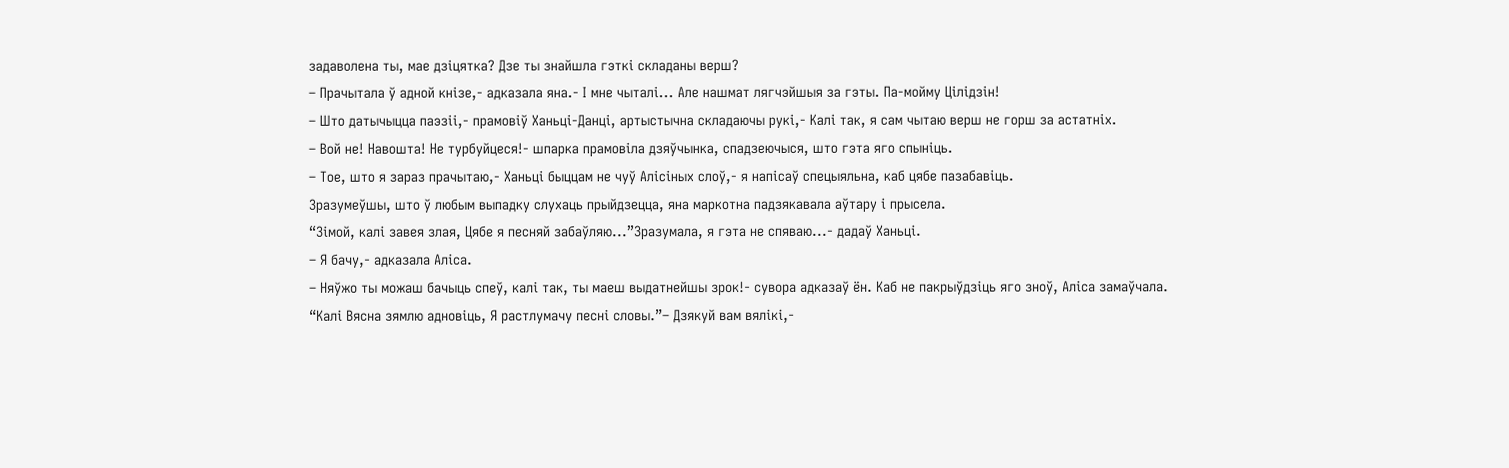задаволена ты, мае дзіцятка? Дзе ты знайшла гэткі складаны верш?
– Прачытала ў адной кнізе,- адказала яна.- І мне чыталі... Але нашмат лягчэйшыя за гэты. Па-мойму Цілідзін!
– Што датычыцца паэзіі,- прамовіў Ханьці-Данці, артыстычна складаючы рукі,- Калі так, я сам чытаю верш не горш за астатніх.
– Вой не! Навошта! Не турбуйцеся!- шпарка прамовіла дзяўчынка, спадзеючыся, што гэта яго спыніць.
– Тое, што я зараз прачытаю,- Ханьці быццам не чуў Алісіных слоў,- я напісаў спецыяльна, каб цябе пазабавіць.
Зразумеўшы, што ў любым выпадку слухаць прыйдзецца, яна маркотна падзякавала аўтару і прысела.
“Зімой, калі завея злая, Цябе я песняй забаўляю...”Зразумала, я гэта не спяваю...- дадаў Ханьці.
– Я бачу,- адказала Аліса.
– Няўжо ты можаш бачыць спеў, калі так, ты маеш выдатнейшы зрок!- сувора адказаў ён. Каб не пакрыўдзіць яго зноў, Аліса замаўчала.
“Калі Вясна зямлю адновіць, Я растлумачу песні словы.”– Дзякуй вам вялікі,-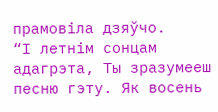прамовіла дзяўчо.
“І летнім сонцам адагрэта, Ты зразумееш песню гэту. Як восень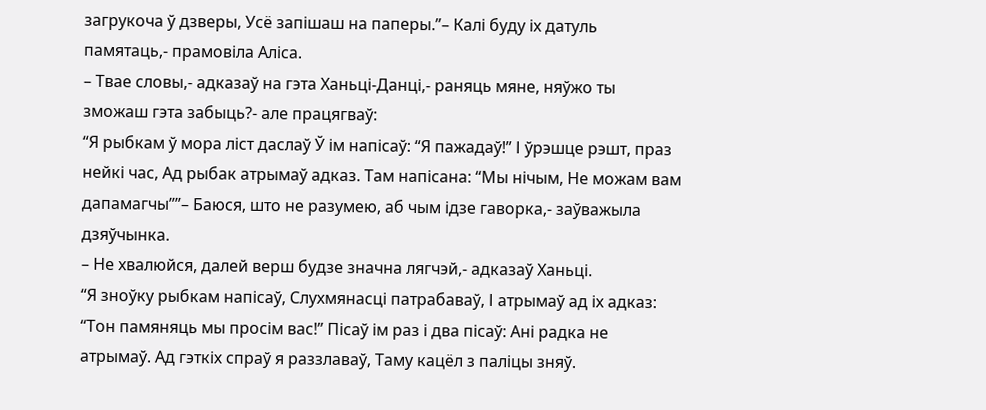загрукоча ў дзверы, Усё запішаш на паперы.”– Калі буду іх датуль памятаць,- прамовіла Аліса.
– Твае словы,- адказаў на гэта Ханьці-Данці,- раняць мяне, няўжо ты зможаш гэта забыць?- але працягваў:
“Я рыбкам ў мора ліст даслаў Ў ім напісаў: “Я пажадаў!” І ўрэшце рэшт, праз нейкі час, Ад рыбак атрымаў адказ. Там напісана: “Мы нічым, Не можам вам дапамагчы””– Баюся, што не разумею, аб чым ідзе гаворка,- заўважыла дзяўчынка.
– Не хвалюйся, далей верш будзе значна лягчэй,- адказаў Ханьці.
“Я зноўку рыбкам напісаў, Слухмянасці патрабаваў, І атрымаў ад іх адказ: “Тон памяняць мы просім вас!” Пісаў ім раз і два пісаў: Ані радка не атрымаў. Ад гэткіх спраў я раззлаваў, Таму кацёл з паліцы зняў.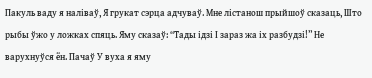Пакуль ваду я наліваў, Я грукат сэрца адчуваў. Мне лістанош прыйшоў сказаць, Што рыбы ўжо у ложках спяць. Яму сказаў: “Тады ідзі І зараз жа іх разбудзі!” Не варухнуўся ён. Пачаў У вуха я яму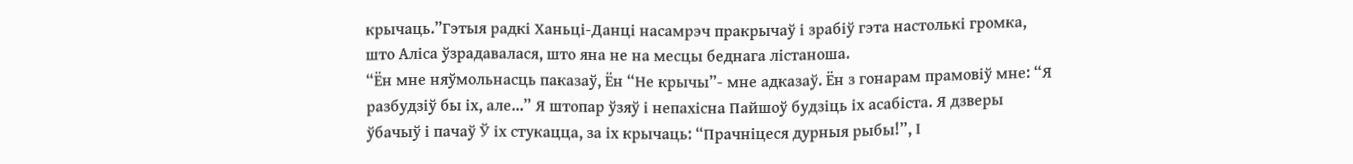крычаць.”Гэтыя радкі Ханьці-Данці насамрэч пракрычаў і зрабіў гэта настолькі громка, што Аліса ўзрадавалася, што яна не на месцы беднага лістаноша.
“Ён мне няўмольнасць паказаў, Ён “Не крычы”- мне адказаў. Ён з гонарам прамовіў мне: “Я разбудзіў бы іх, але...” Я штопар ўзяў і непахісна Пайшоў будзіць іх асабіста. Я дзверы ўбачыў і пачаў Ў іх стукацца, за іх крычаць: “Прачніцеся дурныя рыбы!”, І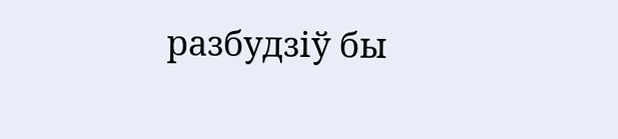разбудзіў бы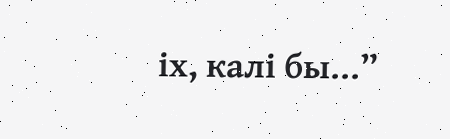іх, калі бы...”